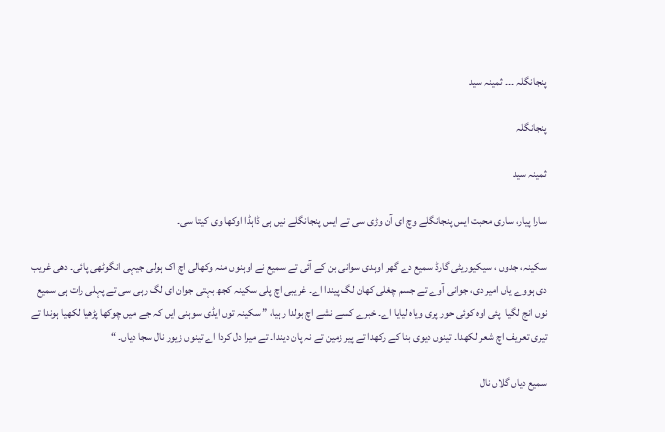پنجانگلہ ۔۔۔ ثمینہ سید

پنجانگلہ

ثمینہ سید

سارا پیار، ساری محبت ایس پنجانگلے وچ ای آن وڑی سی تے ایس پنجانگلے نیں ہی ڈاہڈا اوکھا وی کیتا سی۔

سکینہ، جدوں ، سیکیوریٹی گارڈ سمیع دے گھر اوہدی سوانی بن کے آئی تے سمیع نے اوہنوں منہ وکھالی اچ اک ہولی جیہی انگوٹھی پائی۔ دھی غریب دی ہووے یاں امیر دی، جوانی آوے تے جسم چغلی کھان لگ پیندا اے۔ غریبی اچ پلی سکینہ کجھ بہتی جوان ای لگ رہی سی تے پہلی رات ہی سمیع نوں انج لگیا  پئی اوہ کوئی حور پری ویاہ لیایا اے۔ خبرے کسے نشے اچ بولدا رہیا، ” سکینہ توں ایڈی سوہنی ایں کہ جے میں چوکھا پڑھیا لکھیا ہوندا تے تیری تعریف اچ شعر لکھدا۔ تینوں دیوی بنا کے رکھدا تے پیر زمین تے نہ پان دیندا۔ تے میرا دل کردا اے تینوں زیور نال سجا دیاں۔ “

سمیع دیاں گلاں نال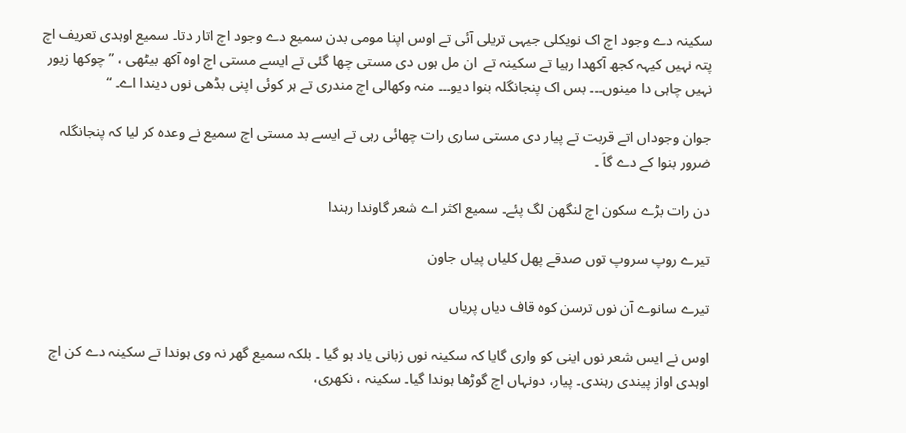سکینہ دے وجود اچ اک نویکلی جیہی تریلی آئی تے اوس اپنا مومی بدن سمیع دے وجود اچ اتار دتا۔ سمیع اوہدی تعریف اچ پتہ نہیں کیہہ کجھ آکھدا رہیا تے سکینہ تے  ان مل ہوں دی مستی چھا گئی تے ایسے مستی اچ اوہ آکھ بیٹھی ، ” چوکھا زیور نہیں چاہی دا مینوں۔۔۔ بس اک پنجانگلہ بنوا دیو۔۔۔ منہ وکھالی اچ مندری تے ہر کوئی اپنی بڈھی نوں دیندا اے۔ “

جوان وجوداں اتے قربت تے پیار دی مستی ساری رات چھائی رہی تے ایسے بد مستی اچ سمیع نے وعدہ کر لیا کہ پنجانگلہ ضرور بنوا کے دے گاَ ۔

دن رات بڑے سکون اچ لنگھن لگ پئے۔ سمیع اکثر اے شعر گاوندا رہندا

تیرے روپ سروپ توں صدقے پھل کلیاں پیاں جاون

تیرے سانوے آن نوں ترسن کوہ قاف دیاں پریاں

اوس نے ایس شعر نوں اینی کو واری گایا کہ سکینہ نوں زبانی یاد ہو گیا ۔ بلکہ سمیع گھر نہ وی ہوندا تے سکینہ دے کن اچ اوہدی اواز پیندی رہندی۔ پیار، دونہاں اچ گوڑھا ہوندا گیا۔ سکینہ ، نکھری،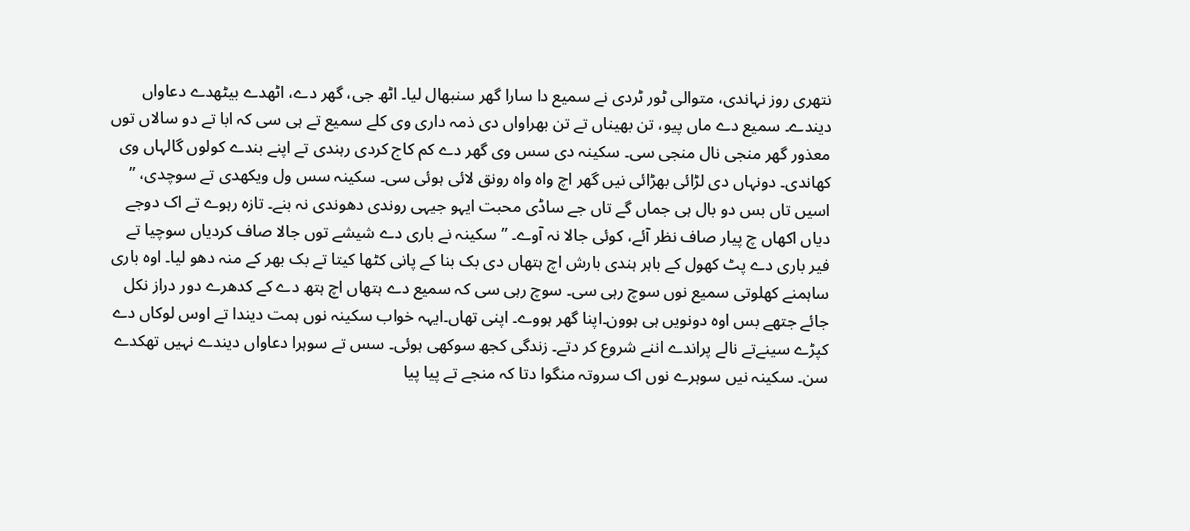نتھری روز نہاندی، متوالی ٹور ٹردی نے سمیع دا سارا گھر سنبھال لیا۔ اٹھ جی، گھر دے، اٹھدے بیٹھدے دعاواں دیندے۔ سمیع دے ماں پیو، تن بھیناں تے تن بھراواں دی ذمہ داری وی کلے سمیع تے ہی سی کہ ابا تے دو سالاں توں معذور گھر منجی نال منجی سی۔ سکینہ دی سس وی گھر دے کم کاج کردی رہندی تے اپنے بندے کولوں گالہاں وی کھاندی۔ دونہاں دی لڑائی بھڑائی نیں گھر اچ واہ واہ رونق لائی ہوئی سی۔ سکینہ سس ول ویکھدی تے سوچدی، ” اسیں تاں بس دو بال ہی جماں گے تاں جے ساڈی محبت ایہو جیہی روندی دھوندی نہ بنے۔ تازہ رہوے تے اک دوجے دیاں اکھاں چ پیار صاف نظر آئے، کوئی جالا نہ آوے۔ ” سکینہ نے باری دے شیشے توں جالا صاف کردیاں سوچیا تے فیر باری دے پٹ کھول کے باہر ہندی بارش اچ ہتھاں دی بک بنا کے پانی کٹھا کیتا تے بک بھر کے منہ دھو لیا۔ اوہ باری ساہمنے کھلوتی سمیع نوں سوچ رہی سی۔ سوچ رہی سی کہ سمیع دے ہتھاں اچ ہتھ دے کے کدھرے دور دراز نکل جائے جتھے بس اوہ دونویں ہی ہوون۔اپنا گھر ہووے۔ اپنی تھاں۔ایہہ خواب سکینہ نوں ہمت دیندا تے اوس لوکاں دے کپڑے سینےتے نالے پراندے اننے شروع کر دتے۔ زندگی کجھ سوکھی ہوئی۔ سس تے سوہرا دعاواں دیندے نہیں تھکدے سن۔ سکینہ نیں سوہرے نوں اک سروتہ منگوا دتا کہ منجے تے پیا پیا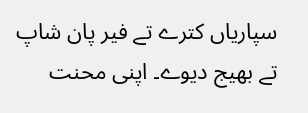سپاریاں کترے تے فیر پان شاپ تے بھیج دیوے۔ اپنی محنت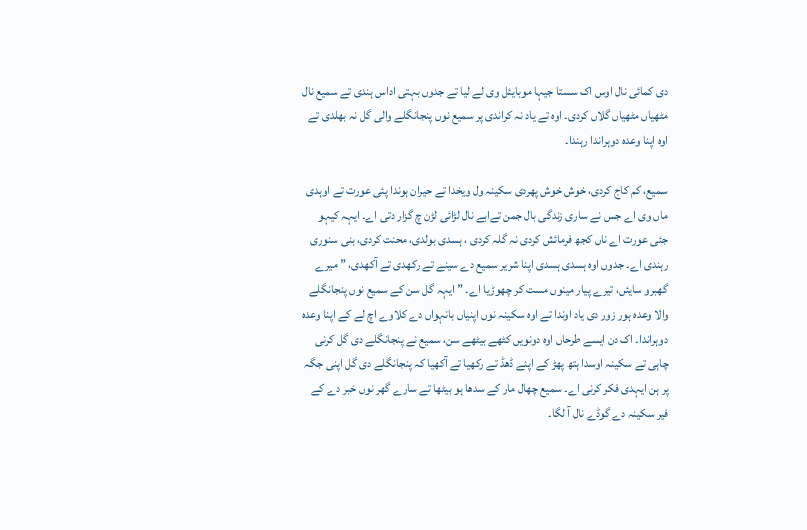دی کمائی نال اوس اک سستا جیہا موبایئل وی لے لیا تے جدوں بہتی اداس ہندی تے سمیع نال مٹھیاں مٹھیاں گلاں کردی۔ اوہ تے یاد نہ کراندی پر سمیع نوں پنجانگلے والی گل نہ بھلدی تے اوہ اپنا وعدہ دوہراندا رہندا۔

سمیع، کم کاج کردی، خوش خوش پھردی سکینہ ول ویخدا تے حیران ہوندا پئی عورت تے اوہدی ماں وی اے جس نے ساری زندگی بال جمن تےابے نال لڑائی لڑن چ گزار دتی اے۔ ایہہ کیہو جئی عورت اے ناں کجھ فرمائش کردی نہ گلہ کردی ، ہسدی بولدی، محنت کردی، بنی سنوری رہندی اے۔ جدوں اوہ ہسدی ہسدی اپنا شریر سمیع دے سینے تے رکھدی تے آکھدی، ” میرے گھبرو سایئں، تیرے پیار مینوں مست کر چھوڑیا اے۔ ” ایہہ گل سن کے سمیع نوں پنجانگلے والا وعدہ ہور زور دی یاد اوندا تے اوہ سکینہ نوں اپنیاں بانہواں دے کلاوے اچ لے کے اپنا وعدہ دوہراندا۔ اک دن ایسے طرحاں اوہ دونویں کٹھے بیٹھے سن، سمیع نے پنجانگلے دی گل کرنی چاہی تے سکینہ اوسدا ہتھ پھڑ کے اپنے ڈھڈ تے رکھیا تے آکھیا کہ پنجانگلے دی گل اپنی جگہ پر ہن ایہدی فکر کرنی اے۔ سمیع چھال مار کے سدھا ہو بیٹھا تے سارے گھر نوں خبر دے کے فیر سکینہ دے گوڈے نال آ لگا۔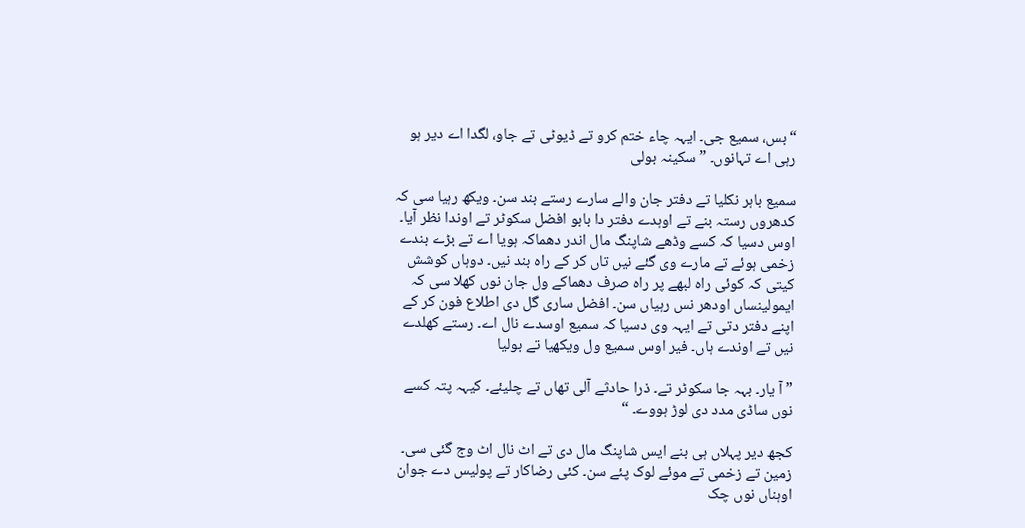“بس، سمیع جی۔ ایہہ چاء ختم کرو تے ڈیوٹی تے جاو، لگدا اے دیر ہو رہی اے تہانوں۔ ” سکینہ بولی

سمیع باہر نکلیا تے دفتر جان والے سارے رستے بند سن۔ ویکھ رہیا سی کہ کدھروں رستہ بنے تے اوہدے دفتر دا بابو افضل سکوٹر تے اوندا نظر آیا۔ اوس دسیا کہ کسے وڈھے شاپنگ مال اندر دھماکہ ہویا اے تے بڑے بندے زخمی ہوئے تے مارے وی گئے نیں تاں کر کے راہ بند نیں۔ دوہاں کوشش کیتی کہ کوئی راہ لبھے پر راہ صرف دھماکے ول جان نوں کھلا سی کہ ایمولینساں اودھر نس رہیاں سن۔ افضل ساری گل دی اطلاع فون کر کے اپنے دفتر دتی تے ایہہ وی دسیا کہ سمیع اوسدے نال اے۔ رستے کھلدے نیں تے اوندے ہاں۔ فیر اوس سمیع ول ویکھیا تے بولیا

” آ یار۔ بہہ جا سکوٹر تے۔ ذرا حادثے آلی تھاں تے چلیئے۔ کیہہ پتہ کسے نوں ساڈی مدد دی لوڑ ہووے۔ “

کجھ دیر پہلاں ہی بنے ایس شاپنگ مال دی تے اٹ نال اٹ وج گئی سی۔ زمین تے زخمی تے موئے لوک پئے سن۔ کئی رضاکار تے پولیس دے جوان اوہناں نوں چک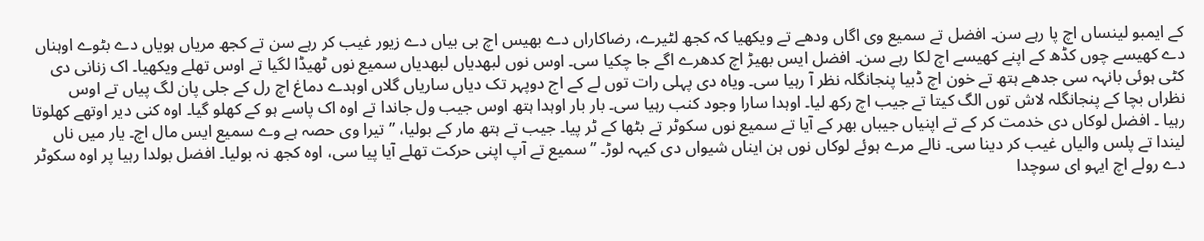کے ایمبو لینساں اچ پا رہے سن۔ افضل تے سمیع وی اگاں ودھے تے ویکھیا کہ کجھ لٹیرے، رضاکاراں دے بھیس اچ بی بیاں دے زیور غیب کر رہے سن تے کجھ مریاں ہویاں دے بٹوے اوہناں دے کھیسے چوں کڈھ کے اپنے کھیسے اچ لکا رہے سن۔ افضل ایس بھیڑ اچ کدھرے اگے جا چکیا سی۔ اوس نوں لبھدیاں لبھدیاں سمیع نوں ٹھیڈا لگیا تے اوس تھلے ویکھیا۔ اک زنانی دی کٹی ہوئی بانہہ سی جدھے ہتھ تے خون اچ ڈبیا پنجانگلہ نظر آ رہیا سی۔ ویاہ دی پہلی رات توں لے کے اج دوپہر تک دیاں ساریاں گلاں اوہدے دماغ اچ رل کے جلی پان لگ پیاں تے اوس نظراں بچا کے پنجانگلہ لاش توں الگ کیتا تے جیب اچ رکھ لیا۔ اوہدا سارا وجود کنب رہیا سی۔ بار بار اوہدا ہتھ اوس جیب ول جاندا تے اوہ اک پاسے ہو کے کھلو گیا۔ اوہ کنی دیر اوتھے کھلوتا رہیا ۔ افضل لوکاں دی خدمت کر کے تے اپنیاں جیباں بھر کے آیا تے سمیع نوں سکوٹر تے بٹھا کے ٹر پیا۔ جیب تے ہتھ مار کے بولیا، ” تیرا وی حصہ ہے وے سمیع ایس مال اچ۔ یار میں ناں لیندا تے پلس والیاں غیب کر دینا سی۔ نالے مرے ہوئے لوکاں نوں ہن ایناں شیواں دی کیہہ لوڑ۔ ” سمیع تے آپ اپنی حرکت تھلے آیا پیا سی، اوہ کجھ نہ بولیا۔ افضل بولدا رہیا پر اوہ سکوٹر دے رولے اچ ایہو ای سوچدا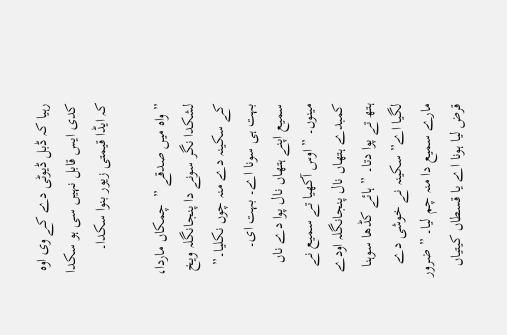رہیا کہ ڈبل ڈیوٹی دے کے وی اوہ کدی ایس قابل نہیں سی ہو سکدا کہ ایڈا قیمتی زیور بنوا سکدا۔

” واہ میں صدقے ”  چمکاں ماردا، لشکدا نگر سونے دا پنجانگلہ ویخ کے سکینہ دے منہ چوں نکلیا۔” بہت ہی سونا اے۔ بہت ای۔  سمیع اپنے ہتھاں نال پوا دے ناں مینوں۔ ” اوس آکھیا تے سمیع نے کمبدے ہتھاں نال پنجانگلہ اودے ہتھ تے پوا دتا۔ ” ہائے کڈھا سوہنا لگیا اے” سکینہ نے خوشی دے مارے سمیع دا منہ چم لیا۔ ” ضرور قرض لیا ہونا اے یا قسطاں کیتیاں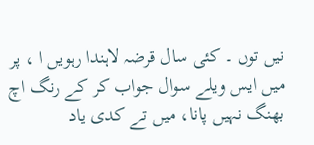نیں توں ۔ کئی سال قرضہ لاہندا رہویں ا ، پر میں ایس ویلے سوال جواب کر کے رنگ اچ بھنگ نہیں پانا، میں تے کدی یاد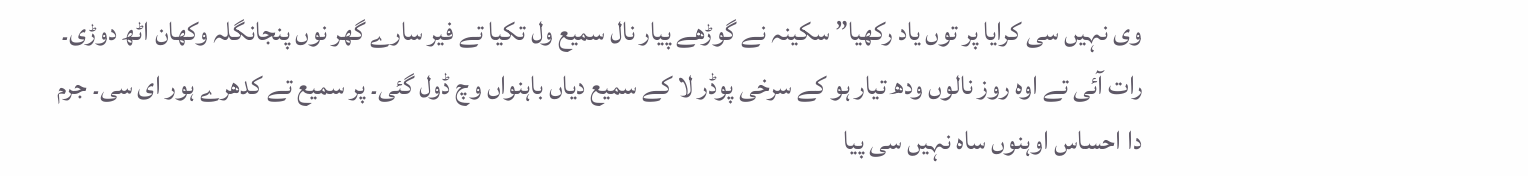وی نہیں سی کرایا پر توں یاد رکھیا” سکینہ نے گوڑھے پیار نال سمیع ول تکیا تے فیر سارے گھر نوں پنجانگلہ وکھان اٹھ دوڑی۔ رات آئی تے اوہ روز نالوں ودھ تیار ہو کے سرخی پوڈر لا کے سمیع دیاں باہنواں وچ ڈول گئی۔ پر سمیع تے کدھرے ہور ای سی۔ جرم دا احساس اوہنوں ساہ نہیں سی پیا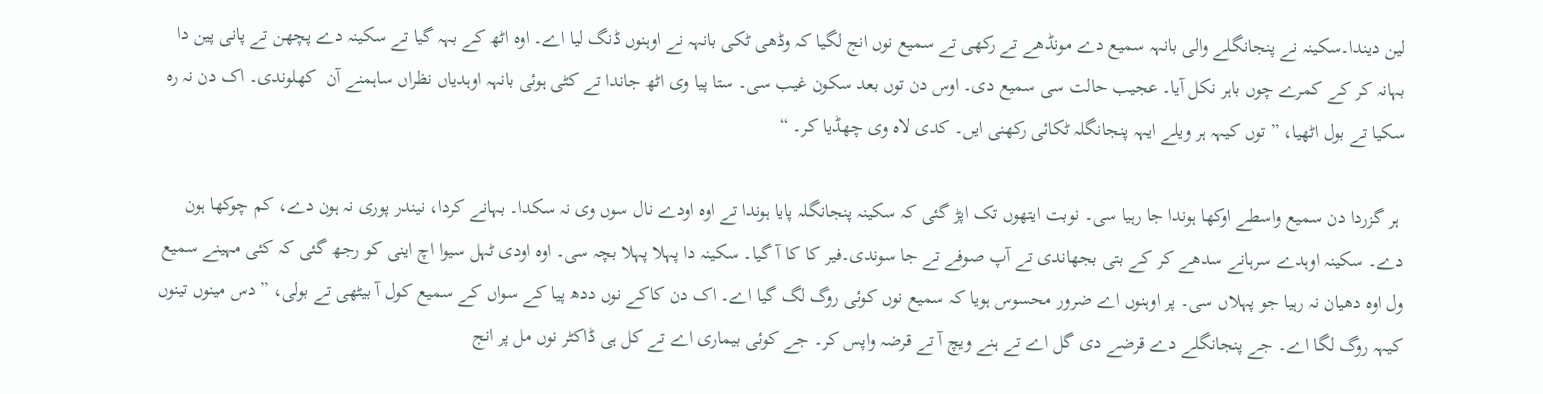لین دیندا۔سکینہ نے پنجانگلے والی بانہہ سمیع دے مونڈھے تے رکھی تے سمیع نوں انج لگیا کہ وڈھی ٹکی بانہہ نے اوہنوں ڈنگ لیا اے۔ اوہ اٹھ کے بہہ گیا تے سکینہ دے پچھن تے پانی پین دا بہانہ کر کے کمرے چوں باہر نکل آیا۔ عجیب حالت سی سمیع دی۔ اوس دن توں بعد سکون غیب سی۔ ستا پیا وی اٹھ جاندا تے کٹی ہوئی بانہہ اوہدیاں نظراں ساہمنے آن  کھلوندی۔ اک دن نہ رہ سکیا تے بول اٹھیا، ” توں کیہہ ہر ویلے ایہہ پنجانگلہ ٹکائی رکھنی ایں۔ کدی لاہ وی چھڈیا کر۔ “

 ہر گزردا دن سمیع واسطے اوکھا ہوندا جا رہیا سی۔ نوبت ایتھوں تک اپڑ گئی کہ سکینہ پنجانگلہ پایا ہوندا تے اوہ اودے نال سوں وی نہ سکدا۔ بہانے کردا، نیندر پوری نہ ہون دے، کم چوکھا ہون دے۔ سکینہ اوہدے سرہانے سدھے کر کے بتی بجھاندی تے آپ صوفے تے جا سوندی۔فیر کا کا آ گیا۔ سکینہ دا پہلا پہلا بچہ سی۔ اوہ اودی ٹہل سیوا اچ اینی کو رجھ گئی کہ کئی مہینے سمیع ول اوہ دھیان نہ رہیا جو پہلاں سی۔ پر اوہنوں اے ضرور محسوس ہویا کہ سمیع نوں کوئی روگ لگ گیا اے۔ اک دن کاکے نوں ددھ پیا کے سواں کے سمیع کول آ بیٹھی تے بولی، ” دس مینوں تینوں کیہہ روگ لگا اے۔ جے پنجانگلے دے قرضے دی گل اے تے ہنے ویچ آ تے قرضہ واپس کر۔ جے کوئی بیماری اے تے کل ہی ڈاکٹر نوں مل پر انج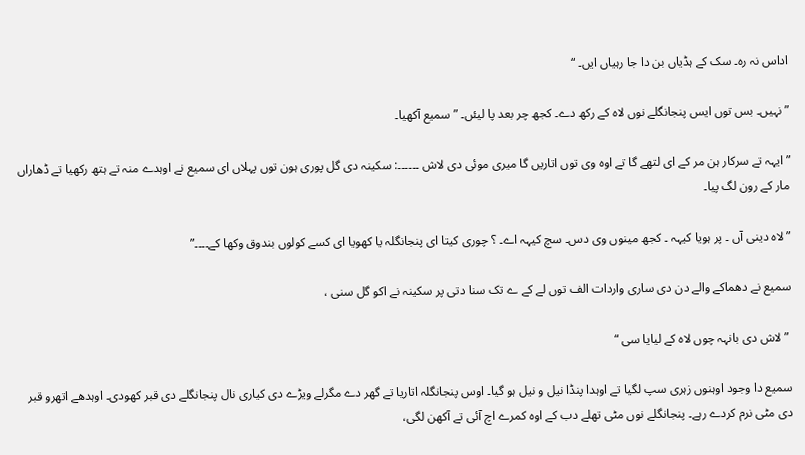اداس نہ رہ۔ سک کے ہڈیاں بن دا جا رہیاں ایں۔ “

” نہیں۔ بس توں ایس پنجانگلے نوں لاہ کے رکھ دے۔ کجھ چر بعد پا لیئں۔ ” سمیع آکھیا۔

” ایہہ تے سرکار ہن مر کے ای لتھے گا تے اوہ وی توں اتاریں گا میری موئی دی لاش ۔۔۔۔۔۔: سکینہ دی گل پوری ہون توں پہلاں ای سمیع نے اوہدے منہ تے ہتھ رکھیا تے ڈھاراں مار کے رون لگ پیا۔

” لاہ دینی آں ۔ پر ہویا کیہہ ۔ کجھ مینوں وی دس۔ سچ کیہہ اے۔ ؟ چوری کیتا ای پنجانگلہ یا کھویا ای کسے کولوں بندوق وکھا کے۔۔۔۔”

سمیع نے دھماکے والے دن دی ساری واردات الف توں لے کے ے تک سنا دتی پر سکینہ نے اکو گل سنی ،

 ” لاش دی بانہہ چوں لاہ کے لیایا سی “

سمیع دا وجود اوہنوں زہری سپ لگیا تے اوہدا پنڈا نیل و نیل ہو گیا۔ اوس پنجانگلہ اتاریا تے گھر دے مگرلے ویڑے دی کیاری نال پنجانگلے دی قبر کھودی۔ اوہدھے اتھرو قبر دی مٹی نرم کردے رہے۔ پنجانگلے نوں مٹی تھلے دب کے اوہ کمرے اچ آئی تے آکھن لگی،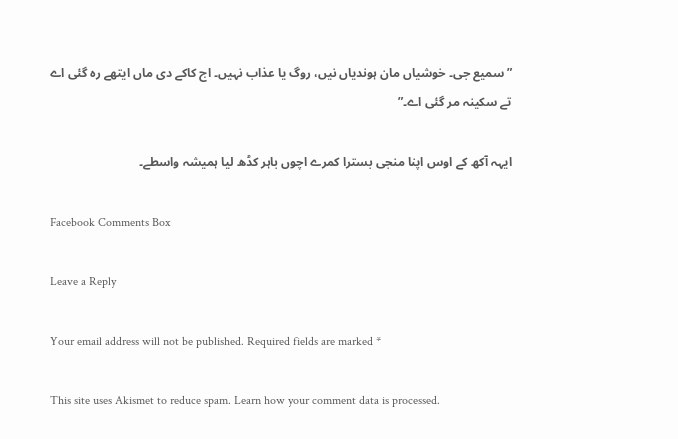” سمیع جی۔ خوشیاں مان ہوندیاں نیں، روگ یا عذاب نہیں۔ اج کاکے دی ماں ایتھے رہ گئی اے تے سکینہ مر گئی اے۔”

ایہہ آکھ کے اوس اپنا منجی بسترا کمرے اچوں باہر کڈھ لیا ہمیشہ واسطے۔

Facebook Comments Box

Leave a Reply

Your email address will not be published. Required fields are marked *

This site uses Akismet to reduce spam. Learn how your comment data is processed.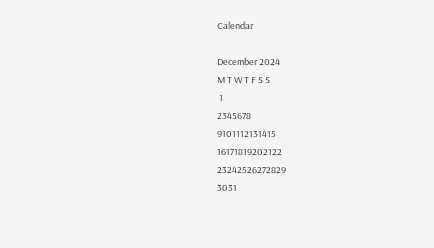Calendar

December 2024
M T W T F S S
 1
2345678
9101112131415
16171819202122
23242526272829
3031